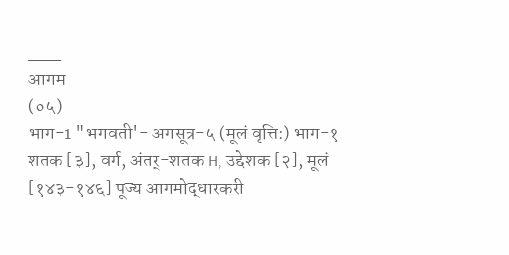___
आगम
(०५)
भाग-1 "भगवती'- अगसूत्र-५ (मूलं वृत्ति:) भाग-१
शतक [३], वर्ग, अंतर्-शतक H, उद्देशक [२], मूलं [१४३-१४६] पूज्य आगमोद्धारकरी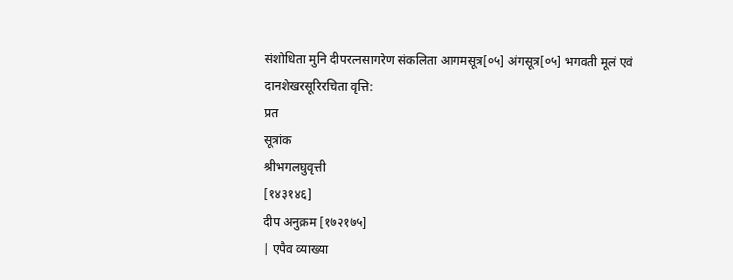संशोधिता मुनि दीपरत्नसागरेण संकलिता आगमसूत्र[०५] अंगसूत्र[०५] भगवती मूलं एवं दानशेखरसूरिरचिता वृत्ति:
प्रत
सूत्रांक
श्रीभगलघुवृत्ती
[१४३१४६]
दीप अनुक्रम [१७२१७५]
| एपैव व्याख्या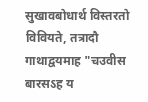सुखावबोधार्थ विस्तरतो विवियते, तत्रादौ गाथाद्वयमाह "चउवीस बारसऽह य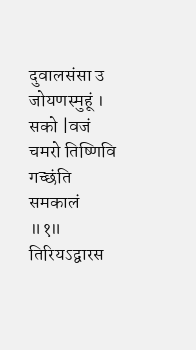दुवालसंसा उ जोयणस्मुहूं । सको |वजं चमरो तिष्णिवि गच्छंति समकालं ॥१॥ तिरियऽद्वारस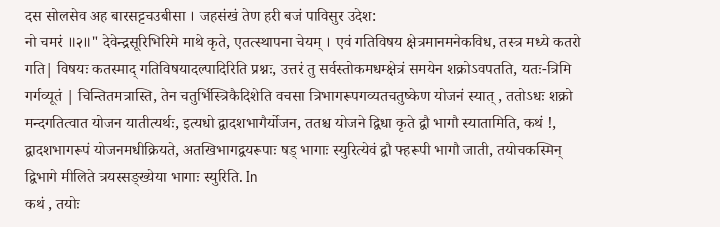दस सोलसेव अह बारसट्टचउबीसा । जहसंखं तेण हरी बजं पाविसुर उदेश:
नो चमरं ॥२॥" देवेन्द्रसूरिभिरिमे माथे कृते, एतत्स्थापना चेयम् । एवं गतिविषय क्षेत्रमानमनेकविध, तस्त्र मध्ये कतरो गति| विषयः कतस्माद् गतिविषयादल्पादिरिति प्रश्नः, उत्तरं तु सर्वस्तोकमधम्क्षेत्रं समयेन शक्रोऽवपतति, यतः-त्रिमि गर्गव्यूतं | चिन्तितमत्रास्ति, तेन चतुर्भिस्त्रिकैदिशेति वचसा त्रिभागरूपगव्यतचतुष्केण योजनं स्यात् , ततोऽधः शक्रो मन्दगतित्वात योजन यातीत्यर्थः, इत्यधो द्वादशभागैर्योजन, ततश्च योजने द्विधा कृते द्वौ भागौ स्यातामिति, कथं !, द्वादशभागरूपं योजनमधीक्रियते, अतखिभागद्वयरूपाः षड् भागाः स्युरित्येवं द्वौ फ्हरूपी भागौ जाती, तयोचकस्मिन् द्विभागे मीलिते त्रयस्सङ्ख्येया भागाः स्युरिति. In
कथं , तयोः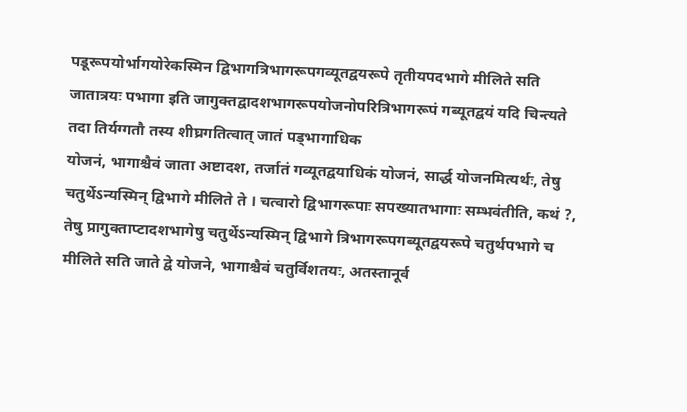पडूरूपयोर्भागयोरेकस्मिन द्विभागत्रिभागरूपगव्यूतद्वयरूपे तृतीयपदभागे मीलिते सति जातात्रयः पभागा इति जागुक्तद्वादशभागरूपयोजनोपरित्रिभागरूपं गब्यूतद्वयं यदि चिन्त्यते तदा तिर्यग्गतौ तस्य शीघ्रगतित्वात् जातं पड्भागाधिक
योजनं, भागाश्चैवं जाता अष्टादश, तर्जातं गव्यूतद्वयाधिकं योजनं, सार्द्ध योजनमित्यर्थः, तेषु चतुर्थेऽन्यस्मिन् द्विभागे मीलिते ते । चत्वारो द्विभागरूपाः सपख्यातभागाः सम्भवंतीति, कथं ?, तेषु प्रागुक्ताप्टादशभागेषु चतुर्थेऽन्यस्मिन् द्विभागे त्रिभागरूपगब्यूतद्वयरूपे चतुर्थपभागे च मीलिते सति जाते द्वे योजने, भागाश्चैवं चतुर्विशतयः, अतस्तानूर्व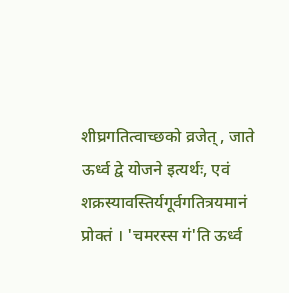शीघ्रगतित्वाच्छको व्रजेत् , जाते ऊर्ध्व द्वे योजने इत्यर्थः, एवं शक्रस्यावस्तिर्यगूर्वगतित्रयमानं प्रोक्तं । 'चमरस्स गं'ति ऊर्ध्व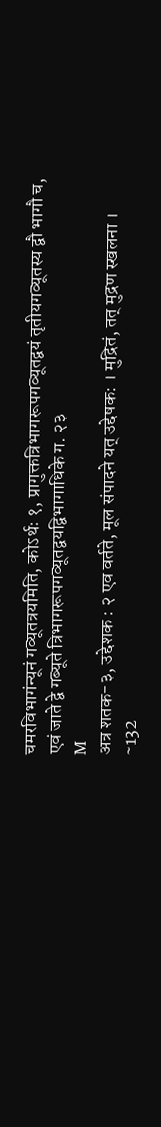चमरविभागंन्यूनं गव्यूतत्रयमिति, कोऽर्थः १, प्रागुक्तत्रिभागरूपगव्यूतद्वयं तृतीयगव्यूतस्य द्वौ भागौ च, एवं जाते द्वे गब्यूते त्रिभागरूपगव्यूतद्वयद्विभागाधिके ग. २३
M
अत्र शतक-३, उद्देशक : २ एव वर्तते, मूल संपादने यत् उद्देषक: । मुद्रितं, तत् मुद्रण स्खलना ।
~132